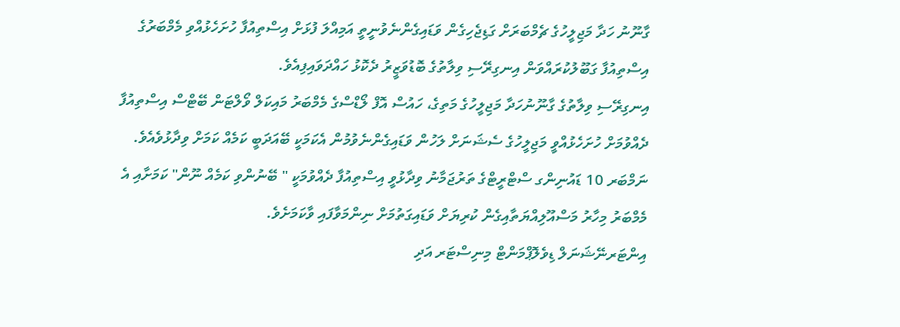ގާނޫނު ހަދާ މަޖިލީހުގެ ޗެމްބަރަށް ގަޑިޖެހިގެން ވަޑައިގެންނެވުނީތީ އަމިއްލަ ފުޅަށް އިސްތިއުފާ ހުށަހެޅުއްވި މެމްބަރުގެ އިސްތިއުފާ ގަބޫލުކުރައްވަން އިނގިރޭސި ވިލާތުގެ ބޮޑުވަޒީރު ދެކޮޅު ހައްދަވައިފިއެވެ.
އިނގިރޭސި ވިލާތުގެ ގާނޫނުހަދާ މަޖިލީހުގެ މަތިގެ، ހައުސް އޮފް ލޯޑްސްގެ މެމްބަރު މައިކަލް ވޯލްޓަން ބޭޓްސް އިސްތިއުފާ ދެއްވުމަށް ހުށަހެޅުއްވީ މަޖިލީހުގެ ސެޝަނަށް ލަހުން ވަޑައިގެންނެވުމުން އެކަމަކީ ބޭއަދަބީ ކަމެއް ކަމަށް ވިދާޅުވެއެވެ.
ނަމްބަރ 10 ޑައުނިންގ ސްޓްރީޓްގެ ތަރުޖަމާނު ވިދާޅުވީ އިސްތިއުފާ ދެއްވުމަކީ " ބޭނުންވި ކަމެއް ނޫން" ކަމަށާއި އެ މެމްބަރު މިހާރު މަސްއޫލިއްޔަތާއިގެން ކުރިޔަށް ވަޑައިގަތުމަށް ނިންމަވާފައި ވާކަމަށެވެ.
އިންޓަރނޭޝަނަލް ޑިވެލޮޕްމަންޓް މިނިސްޓަރ އަދި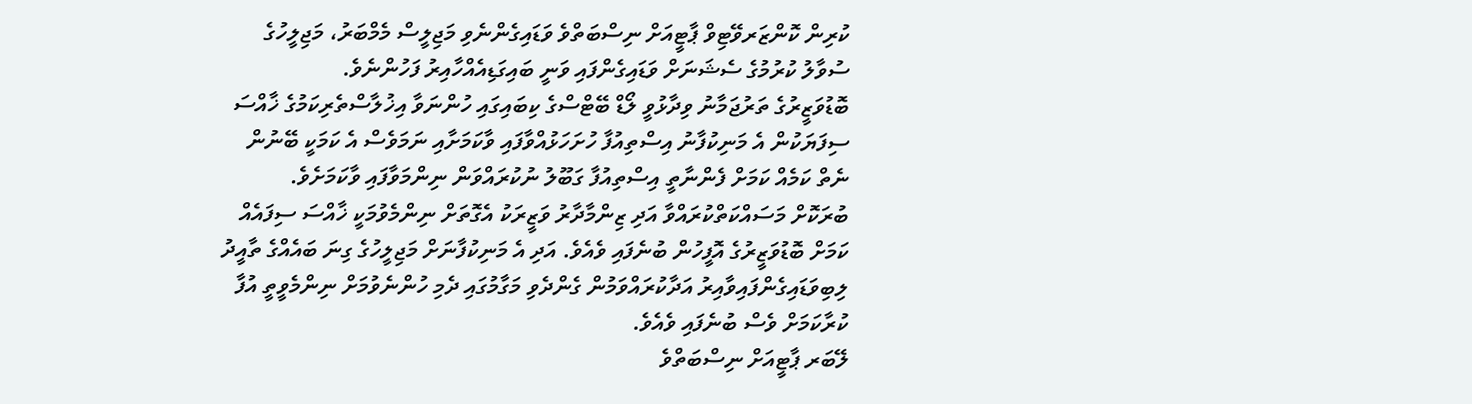ކުރިން ކޮންޒަރވޭޓިވް ޕާޓީއަށް ނިސްބަތްވެ ވަޑައިގެންނެވި މަޖިލީސް މެމްބަރު، މަޖިލީހުގެ ސުވާލު ކުރުމުގެ ސެޝަނަށް ވަޑައިގެންފައި ވަނީ ބައިގަޑިއެއްހާއިރު ފަހުންނެވެ.
ބޮޑުވަޒީރުގެ ތަރުޖަމާނު ވިދާޅުވީ ލޯޑް ބޭޓްސްގެ ކިބައިގައި ހުންނަވާ އިޚުލާސްތެރިކަމުގެ ޚާއްސަ ސިފަޔަކުން އެ މަނިކުފާނު އިސްތިއުފާ ހުށަހަޅުއްވާފައި ވާކަމަށާއި ނަމަވެސް އެ ކަމަކީ ބޭނުން ނެތް ކަމެއް ކަމަށް ފެންނާތީ އިސްތިއުފާ ގަބޫލު ނުކުރައްވަން ނިންމަވާފައި ވާކަމަށެވެ.
ބުރަކޮށް މަސައްކަތްކުރައްވާ އަދި ޒިންމާދާރު ވަޒީރަކު އެގޮތަށް ނިންމެވުމަކީ ޚާއްސަ ސިފައެއް ކަމަށް ބޮޑުވަޒީރުގެ އޮފީހުން ބުނެފައި ވެއެވެ. އަދި އެ މަނިކުފާނަށް މަޖިލީހުގެ ގިނަ ބައެއްގެ ތާއީދު ލިބިވަޑައިގެންފައިވާއިރު އަދާކުރައްވަމުން ގެންދެވި މަގާމުގައި ދެމި ހުންނެވުމަށް ނިންމެވީތީ އުފާ ކުރާކަމަށް ވެސް ބުނެފައި ވެއެވެ.
ލޭބަރ ޕާޓީއަށް ނިސްބަތްވެ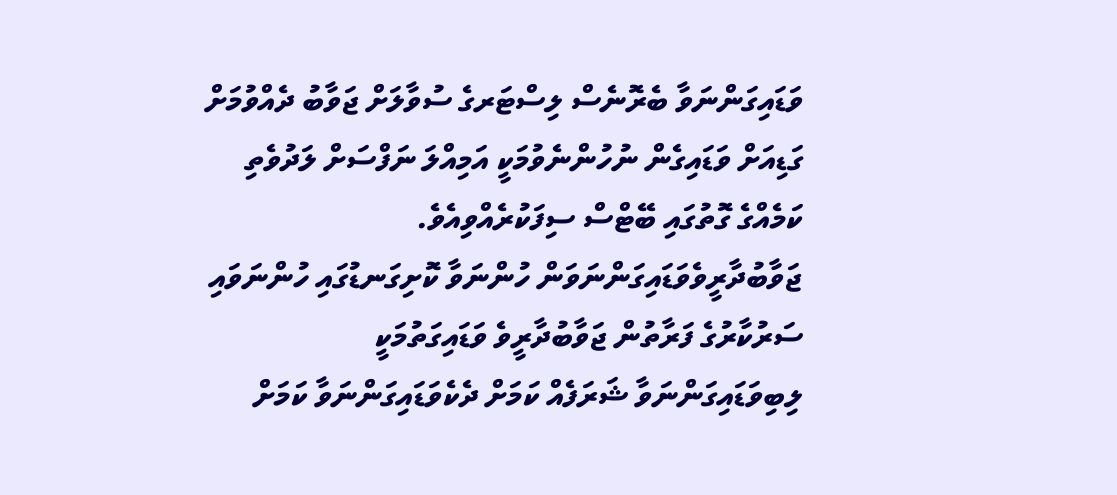ވަޑައިގަންނަވާ ބެރޮނެސް ލިސްޓަރގެ ސުވާލަށް ޖަވާބު ދެއްވުމަށް ގަޑިއަށް ވަޑައިގެން ނުހުންނެވުމަކީ އަމިއްލަ ނަފްސަށް ލަދުވެތި ކަމެއްގެ ގޮތުގައި ބޭޓްސް ސިފަކުރެއްވިއެވެ.
ޖަވާބުދާރީވެވަޑައިގަންނަވަން ހުންނަވާ ކޮށިގަނޑުގައި ހުންނަވައި ސަރުކާރުގެ ފަރާތުން ޖަވާބުދާރީވެ ވަޑައިގަތުމަކީ ލިބިވަޑައިގަންނަވާ ޝަރަފެއް ކަމަށް ދެކެވަޑައިގަންނަވާ ކަމަށް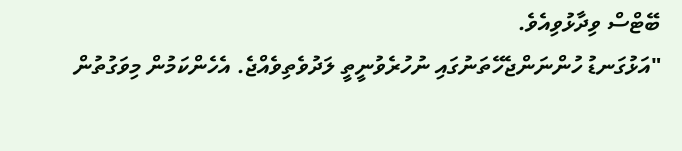ބޭޓްސް ވިދާޅުވިއެވެ.
"އަޅުގަނޑު ހުންނަންޖެހޭތަނުގައި ނުހުރެވުނީތީ ލަދުވެތިވެއްޖެ. އެހެންކަމުން މިވަގުތުން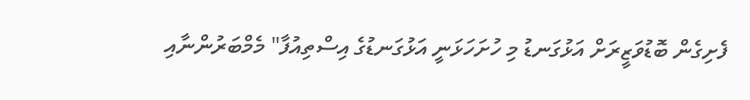ފެށިގެން ބޮޑުވަޒީރަށް އަޅުގަނޑު މި ހުށަހަޅަނީ އަޅުގަނޑުގެ އިސްތިއުފާ" މެމްބަރުންނާއި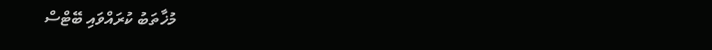މުޚާތަބު ކުރައްވައި ބޭޓްސް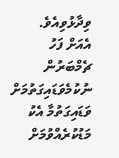ވިދާޅުވިއެވެ.
އެއަށް ފަހު ޗެމްބަރުން ނުކުމެވަޑައިގަތުމަށް ވަޑައިގަތުމާ އެކު މަޑުކުރެއްވުމަށް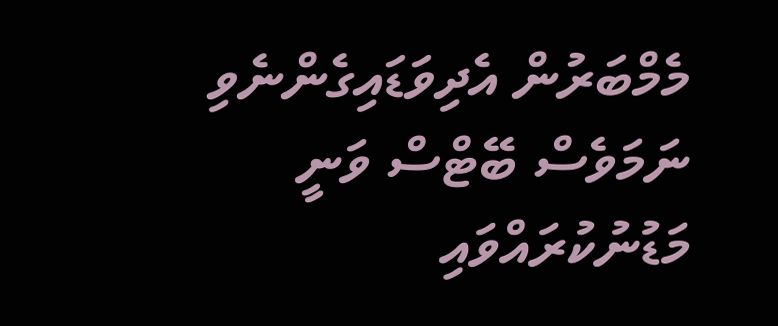މެމްބަރުން އެދިވަޑައިގެންނެވި ނަމަވެސް ބޭޓްސް ވަނީ މަޑުނުކުރައްވައި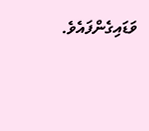ވަޑައިގެންފައެވެ.